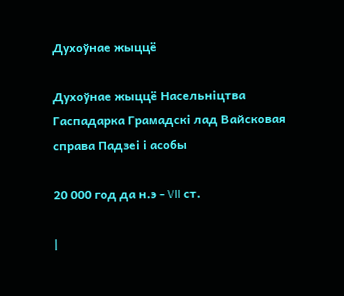Духоўнае жыццё

Духоўнае жыццё Насельніцтва Гаспадарка Грамадскі лад Вайсковая справа Падзеі і асобы

20 000 год да н.э - VII ст.

|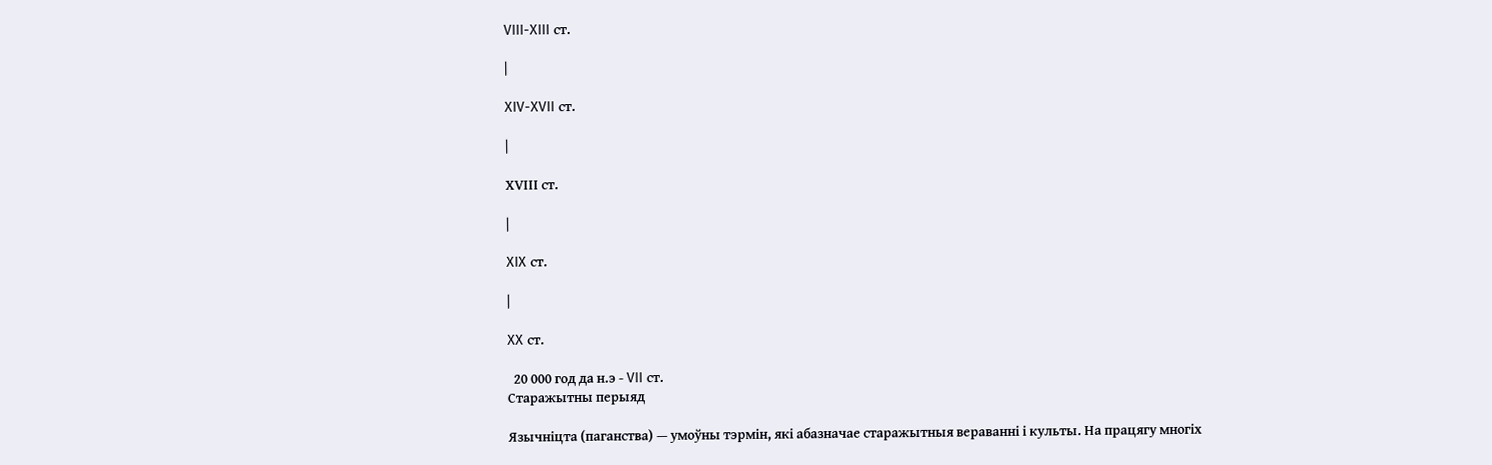VIII-XIII ст.

|

XIV-XVII ст.

|

XVІII ст.

|

XIX ст.

|

XX ст.

  20 000 год да н.э - VII ст.
Старажытны перыяд

Язычніцта (паганства) — умоўны тэрмін, які абазначае старажытныя вераванні і культы. На працягу многіх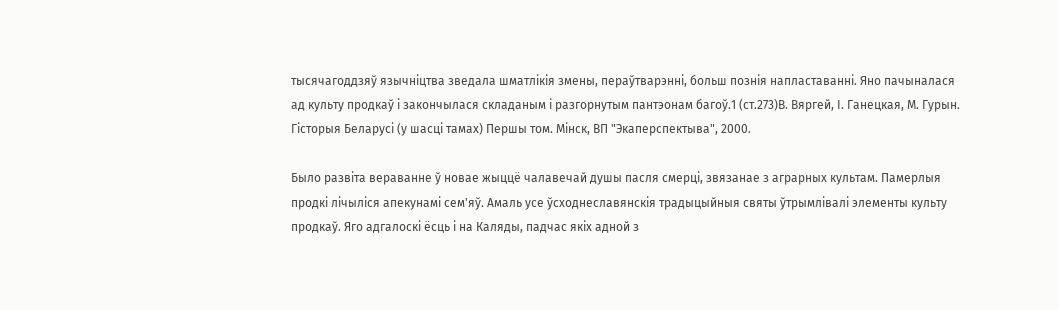тысячагоддзяў язычніцтва зведала шматлікія змены, пераўтварэнні, больш познія напластаванні. Яно пачыналася ад культу продкаў і закончылася складаным і разгорнутым пантэонам багоў.1 (ст.273)В. Вяргей, І. Ганецкая, М. Гурын. Гісторыя Беларусі (у шасці тамах) Першы том. Мінск, ВП "Экаперспектыва", 2000.

Было развіта вераванне ў новае жыццё чалавечай душы пасля смерці, звязанае з аграрных культам. Памерлыя продкі лічыліся апекунамі сем'яў. Амаль усе ўсходнеславянскія традыцыйныя святы ўтрымлівалі элементы культу продкаў. Яго адгалоскі ёсць і на Каляды, падчас якіх адной з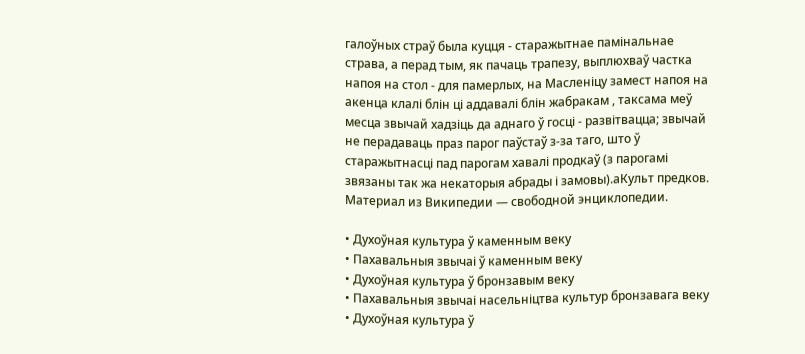галоўных страў была куцця - старажытнае памінальнае страва, а перад тым, як пачаць трапезу, выплюхваў частка напоя на стол - для памерлых, на Масленіцу замест напоя на акенца клалі блін ці аддавалі блін жабракам , таксама меў месца звычай хадзіць да аднаго ў госці - развітвацца; звычай не перадаваць праз парог паўстаў з-за таго, што ў старажытнасці пад парогам хавалі продкаў (з парогамі звязаны так жа некаторыя абрады і замовы).aКульт предков. Материал из Википедии — свободной энциклопедии.

• Духоўная культура ў каменным веку
• Пахавальныя звычаі ў каменным веку
• Духоўная культура ў бронзавым веку
• Пахавальныя звычаі насельніцтва культур бронзавага веку
• Духоўная культура ў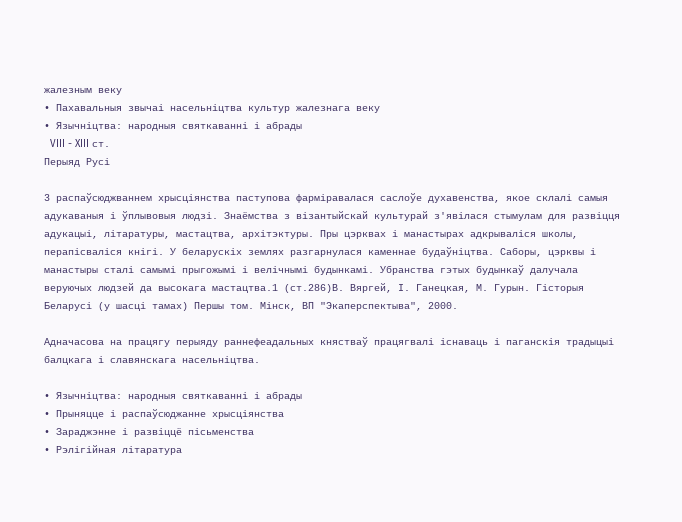жалезным веку
• Пахавальныя звычаі насельніцтва культур жалезнага веку
• Язычніцтва: народныя святкаванні і абрады
  VIII - XIII ст.
Перыяд Русі

3 распаўсюджваннем хрысціянства паступова фарміравалася саслоўе духавенства, якое склалі самыя адукаваныя і ўплывовыя людзі. Знаёмства з візантыйскай культурай з'явілася стымулам для развіцця адукацыі, літаратуры, мастацтва, архітэктуры. Пры цэрквах і манастырах адкрываліся школы, перапісваліся кнігі. У беларускіх землях разгарнулася каменнае будаўніцтва. Саборы, цэрквы і манастыры сталі самымі прыгожымі і велічнымі будынкамі. Убранства гэтых будынкаў далучала веруючых людзей да высокага мастацтва.1 (ст.286)В. Вяргей, І. Ганецкая, М. Гурын. Гісторыя Беларусі (у шасці тамах) Першы том. Мінск, ВП "Экаперспектыва", 2000.

Адначасова на працягу перыяду раннефеадальных княстваў працягвалі існаваць і паганскія традыцыі балцкага і славянскага насельніцтва.

• Язычніцтва: народныя святкаванні і абрады
• Прыняцце і распаўсюджанне хрысціянства
• Зараджэнне і развіццё пісьменства
• Рэлігійная літаратура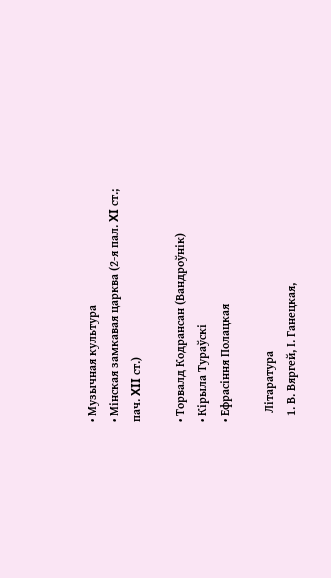• Музычная культура
• Мінская замкавая царква (2-я пал. XI ст.; пач. XII ст.)

• Торвалд Кодрансан (Вандроўнік)
• Кірыла Тураўскі
• Ефрасіння Полацкая

   Літаратура
  1. В. Вяргей, І. Ганецкая,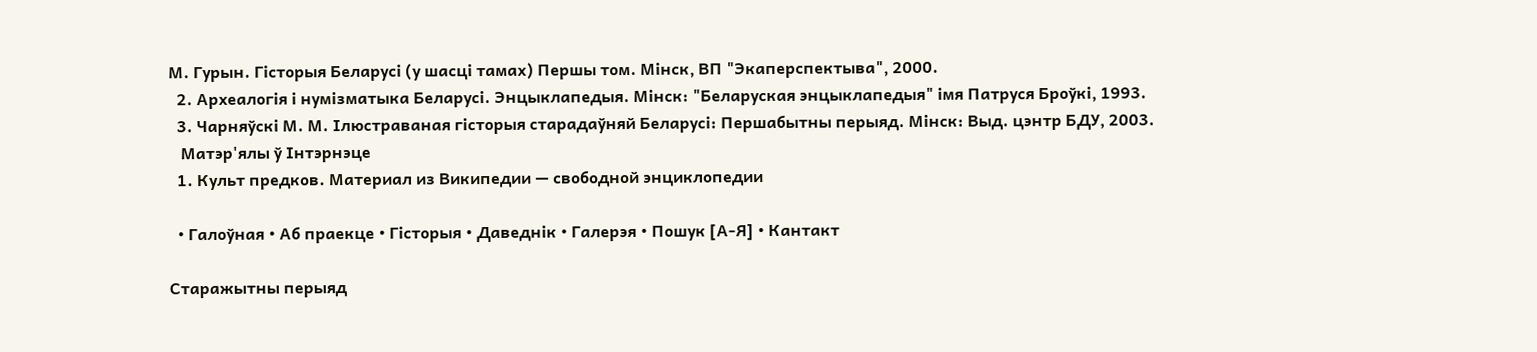М. Гурын. Гісторыя Беларусі (у шасці тамах) Першы том. Мінск, ВП "Экаперспектыва", 2000.
  2. Археалогія і нумізматыка Беларусі. Энцыклапедыя. Мінск: "Беларуская энцыклапедыя" імя Патруся Броўкі, 1993.
  3. Чарняўскі М. М. Ілюстраваная гісторыя старадаўняй Беларусі: Першабытны перыяд. Мінск: Выд. цэнтр БДУ, 2003.
   Матэр'ялы ў Інтэрнэце
  1. Культ предков. Материал из Википедии — свободной энциклопедии

  • Галоўная • Аб праекце • Гісторыя • Даведнік • Галерэя • Пошук [А-Я] • Кантакт

Старажытны перыяд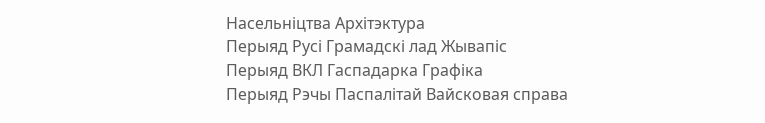Насельніцтва Архітэктура
Перыяд Русі Грамадскі лад Жывапіс
Перыяд ВКЛ Гаспадарка Графіка
Перыяд Рэчы Паспалітай Вайсковая справа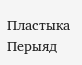Пластыка
Перыяд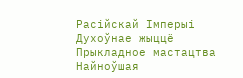Расійскай Імперыі Духоўнае жыццё Прыкладное мастацтва
Найноўшая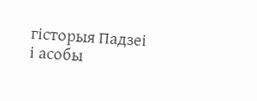гісторыя Падзеі і асобы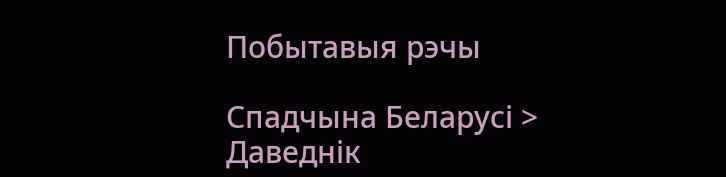Побытавыя рэчы

Спадчына Беларусі > Даведнік